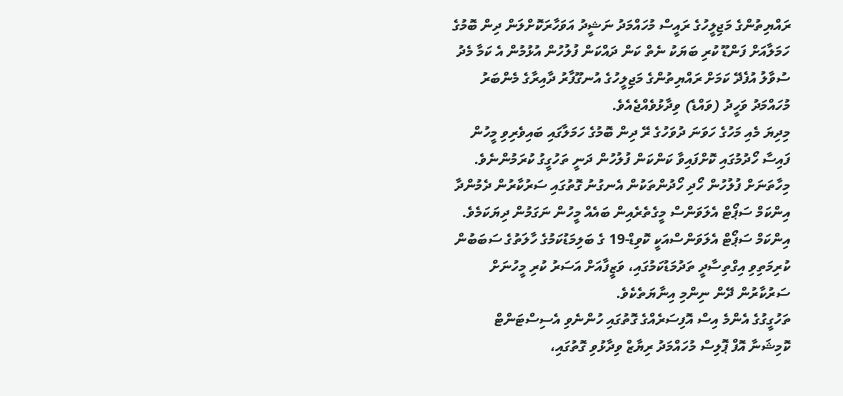ރައްޔިތުންގެ މަޖިލީހުގެ ރައީސް މުހައްމަދު ނަޝީދު އަވަހާރަކޮށްލަން ދިން ބޮމުގެ ހަމަލާއަށް ފަންޑޫ ކުރި ބަޔަކު ނެތް ކަން ދައްކަން ފުލުހުން އުޅުމުން އެ ކަމާ މެދު ސުވާލު އުފެދޭ ކަމަށް ރައްޔިތުންގެ މަޖިލީހުގެ އުނގޫފާރު ދާއިރާގެ މެންބަރު މުހައްމަދު ވަހީދު (ވައްޑެ) ވިދާޅުވެއްޖެއެވެ.
މިދިޔަ މެއި މަހުގެ ހަވަނަ ދުވަހުގެ ރޭ ދިން ބޮމުގެ ހަމަލާގައި ބައިވެރިވި މީހުން ފައިސާ ހޯދުމުގައި ކޮށްފައިވާ ކަންކަން ފުލުހުން ދަނީ ތަހުގީގު ކުރަމުންނެވެ. މިހާތަނަށް ފުލުހުން ހޯދި ހޯދުންތަކުން އެނގުނު ގޮތުގައި ސަރުކާރުން ދެމުންދާ އިންކަމް ސަޕޯޓް އެލަވަންސް މީގެތެރެއިން ބައެއް މީހުން ނަގަމުން ދިޔަކަމެވެ.
އިންކަމް ސަޕޯޓް އެލަވަންސްއަކީ ކޮވިޑް-19 ގެ ބަލިމަޑުކަމުގެ ހާލަތުގެ ސަބަބުން ކުރިމަތިވި އިގްތިސާދީ ތަދުމަޑުކަމުގައި، ވަޒީފާއަށް އަސަރު ކުރި މީހުނަށް ސަރުކާރުން ދޭން ނިންމި އިނާޔަތެކެވެ.
ތަހުގީގުގެ އެންމެ އިސް އޮފިސަރެއްގެ ގޮތުގައި ހުންނެވި އެސިސްޓަންޓް ކޮމިޝަނާ އޮފް ޕޮލިސް މުހައްމަދު ރިޔާޒް ވިދާޅުވި ގޮތުގައި،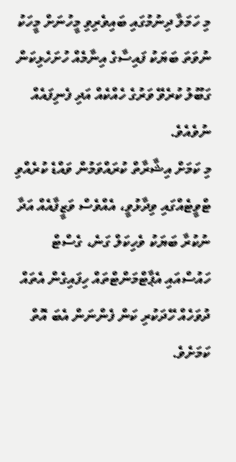މި ހަމަލާ ދިނުމުގައި ބައިވެރިވި މީހުނަށް މީހަކު ނުވަތަ ބަޔަކު ފައިސާގެ އިނާމެއް ހުށަހެޅިކަން ގަބޫލު ކުރެވޭ ވަރުގެ ހެއްކެއް އަދި ފެނިފައެއް ނުވެއެވެ.
މި ކަމަށް އިޝާރާތް ކުރައްވަމުން ވައްޑެ ކުރެއްވި ޓްވީޓެއްގައި ވިދާޅުވީ، އެއްވެސް ވަޒީފާއެއް އަދާ ނުކުރާ ބަޔަކު ވެހިކަލް ގަނެ، ގެސްޓް ހައުސްއައި އެޕާޓްމަންޓްތައް ހިފައިގެން އެތައް ދުވަހެއް ހޭދަކުރި ކަން ފެންނަން އެބަ އޮތް ކަމަށެވެ.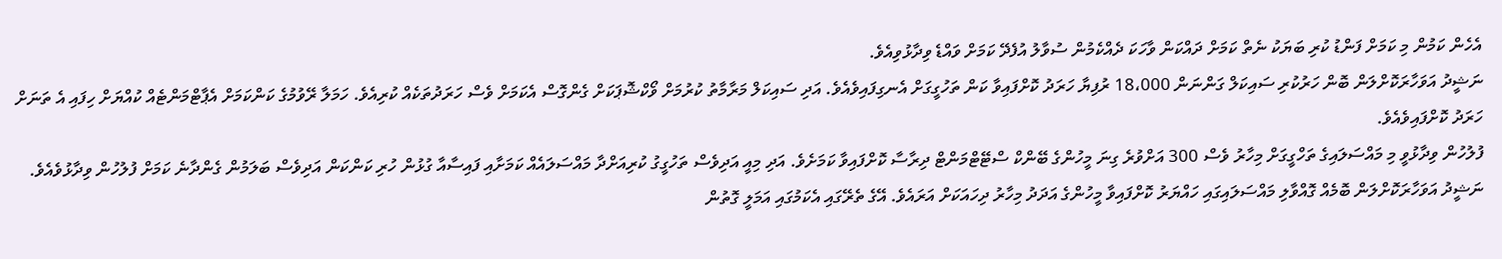އެހެން ކަމުން މި ކަމަށް ފަންޑު ކުރި ބަޔަކު ނެތް ކަމަށް ދައްކަން ވާހަކަ ދެއްކެމުން ސުވާލު އުފެދޭ ކަމަށް ވައްޑެ ވިދާޅުވިއެވެ.
ނަޝީދު އަވަހާރަކޮށްލަން ބޮން ހަރުކުރި ސައިކަލް ގަންނަން 18،000 ރުފިޔާ ހަރަދު ކޮށްފައިވާ ކަން ތަހުގީގަށް އެނގިފައިވެއެވެ. އަދި ސައިކަލް މަރާމާތު ކުރުމަށް ވޯކްޝޮޕަކަށް ގެންގޮސް އެކަމަށް ވެސް ހަރަދުތަކެއް ކުރިއެވެ. ހަމަލާ ރޭވުމުގެ ކަންކަމަށް އެޕާޓްމަންޓެއް ކުއްޔަށް ހިފައި އެ ތަނަށް ހަރަދު ކޮށްފައިވެއެވެ.
ފުލުހުން ވިދާޅުވީ މި މައްސަލައިގެ ތަހްގީގަށް މިހާރު ވެސް 300 އަށްވުރެ ގިނަ މީހުންގެ ބޭންކް ސްޓޭޓްމަންޓް ދިރާސާ ކޮށްފައިވާ ކަމަށެވެ. އަދި މިއީ އަދިވެސް ތަހުގީގު ކުރިއަށްދާ މައްސަލައެއް ކަމަށާއި ފައިސާއާ ގުޅުން ހުރި ކަންކަން އަދިވެސް ބަލަމުން ގެންދާނެ ކަމަށް ފުލުހުން ވިދާޅުވެއެވެ.
ނަޝީދު އަވަހާރަކޮށްލަން ބޮމެއް ގޮއްވާލި މައްސަލައިގައި ހައްޔަރު ކޮށްފައިވާ މީހުންގެ އަދަދު މިހާރު ދިހައަކަށް އަރައެވެ. އޭގެ ތެރޭގައި އެކަމުގައި އަމަލީ ގޮތުން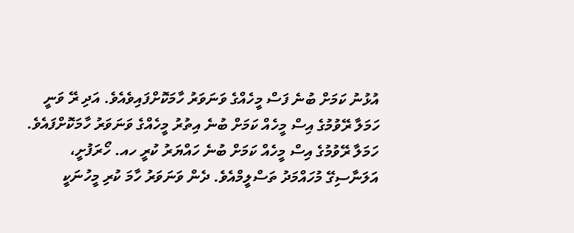އުޅުނު ކަމަށް ބުނެ ފަސް މީހެއްގެ ވަނަވަރު ހާމަކޮށްފައިވެއެވެ. އަދި ރޭ ވަނީ ހަމަލާ ރޭވުމުގެ އިސް މީހެއް ކަމަށް ބުނެ އިތުރު މީހެއްގެ ވަނަވަރު ހާމަކޮށްފައެވެ.
ހަމަލާ ރޭވުމުގެ އިސް މީހެއް ކަމަށް ބުނެ ހައްޔަރު ކުރީ ހއ. ހޯރަފުށީ، އަލަނާސިގޭ މުހައްމަދު ތަސްލީމްއެވެ. ދެން ވަނަވަރު ހާމަ ކުރި މީހުނަކީ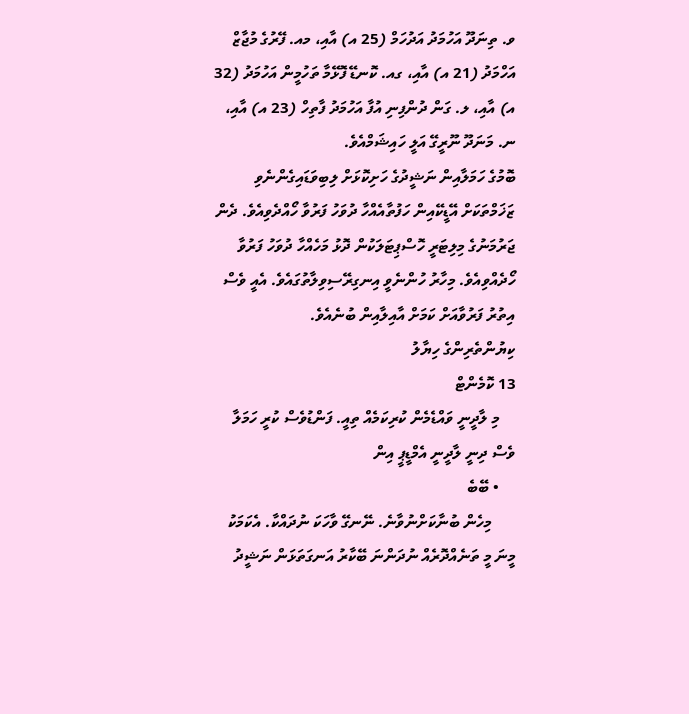ވ. ތިނަދޫ އަހުމަދު އަދުހަމް (25 އ) އާއި، މއ. ފޭރުގެ މުޖާޒް އަހްމަދު (21 އ) އާއި، ގއ. ކޮނޑޭ ފޮޅޭމާ ތަހުމީން އަހުމަދު (32 އ) އާއި، ލ. ގަން ދުންފިނި އުފާ އަހުމަދު ފާތިހް (23 އ) އާއި، ނ. މަނަދޫ ނޫރީގޭ އަލީ ހައިޝަމްއެވެ.
ބޮމުގެ ހަމަލާއިން ނަޝީދުގެ ހަށިކޮޅަށް ލިބިވަޑައިގެންނެވި ޒަޚަމްތަކަށް އޭޑީކޭއިން ހަފުތާއެއްހާ ދުވަހު ފަރުވާ ހޯއްދެވިއެވެ. ދެން ޖަރުމަނުގެ މިލިޓަރީ ހޮސްޕިޓަލަކުން ދޮޅު މަހެއްހާ ދުވަހު ފަރުވާ ހޯދެއްވިއެވެ. މިހާރު ހުންނެވީ އިނގިރޭސިވިލާތުގައެވެ. އެއީ ވެސް އިތުރު ފަރުވާއަށް ކަމަށް އާއިލާއިން ބުނެއެވެ.
ކިޔުންތެރިންގެ ހިޔާލު
13 ކޮމެންޓް
    މި ލާދީނީ ވައްޑެމެން ކުރިކަމެއް ތިއީ. ފަންޑުވެސް ކުރީ ހަމަލާ ވެސް ދިނީ ލާދީނީ އެމްޑީޕީ އިން
    • ބޭބެ
      މިހެން ބުނާކަށްނުވާނެ. ނޭނގޭ ވާހަކަ ނުދައްކާ. އެކަމަކު މީނަ މީ ތަނެއްދޮރެއް ނުދަންނަ ބޭކާރު އަނގަތަޅަން ނަޝީދު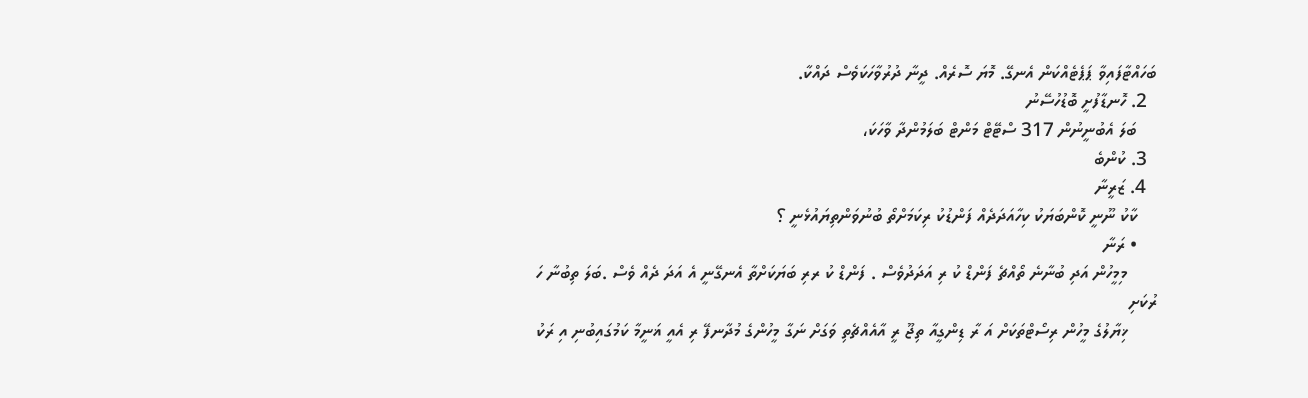ބަހައްޓާފައިވާ ޕަޕެޓެއްކަން އެނގޭ. މޮޔަ ސޮރެއް. ދީނާ ދުރުވާހަކަވެސް ދައްކާ.
  2. ހޮނޑާފުށީ ބޮޑުހުސޭނު
    ބަލަ އެބުނީނުން 317 ސްޓޭޓް މަންޓް ބަލަމުންދާ ވާހަކަ،
  3. ކުންބެ
  4. ޒަރީނާ
    ކާކު ނޫނީ ކޮންބަޔަކު ކިހާއަދަދެއް ފަންޑުކު ރިކަމަށްތޯ ބުނުވަންތިޔައުޅެނީ ؟
    • ރަނާ
      މިމީހުން އަދި ބުނާނެ ތޯއްޗެ ފަންޑް ކު ރި އަދަދުވެސް . ފަންޑް ކު ރރި ބަޔަކަށްތާ އެނގޭނީ އެ އަދަ ދެއް ވެސް .ބަލަ ތިބުނާ ހަ ރުކަށި
      ޚިޔާލުގެ މީހުން ރިސޯޓްތަކަށް އަ ރާ ޑިންގީއާ ތިޖޫ ރީ އާއެއްޗެތި ވަގަށް ނަގާ މީހުންގެ މުދާނފޭ ރި އެއީ ޣަނީމާ ކަމުގައިބުނި އި ރަކު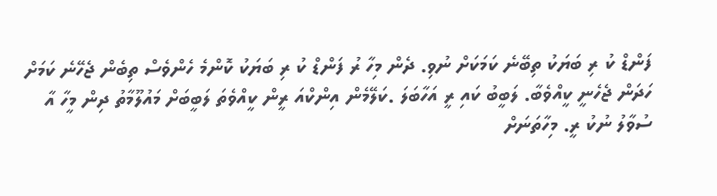ފަންޑް ކު ރި ބަޔަކު ތިބޭނެ ކަމަކަށް ނުވި. ދެން މިހާ ރު ފަންޑް ކު ރި ބަޔަކު ކޮންމެ ހެންވެސް ތިބެން ޖެހޭނެ ކަމަށް ހަދަން ޖެހެނީ ކީއްވެބާ. ލަބީބު ކައި ރީ އަހާބަލަ .ކަލޭމެން އިންކްއަ ރީން ކީއްވެތަ ލަބީބަށް މައުލޫމާތު ދިން މީހާ އާ ސުވާލު ނުކު ރީ. މިހާތަނަށް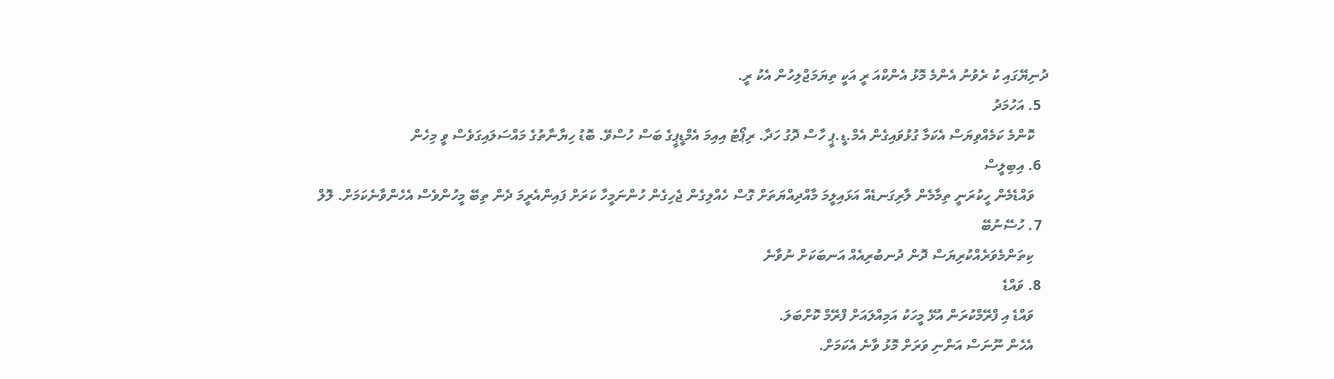ދުނިޔޭގައި ކު ރެވުނު އެންމެ މޮޅު އެންކްއަ ރީ އަކީ ތިޔަމަޖްލިހުން އެކު ރީ.
  5. އަހުމަދު
    ކޮންމެ ކަމެއްވިޔަސް އެކަމާ ގުޅުވައިގެން އެމް.ޑީ.ޕީ ހާސް ދޮގު ހަދާ. ރިޕޯޓު އިއިމަ އެމްޑީޕީގެ ބަސް ހުސްވޭ. ބޮޑު ހިޔާނާތުގެ މައްސަލައިގަވެސް ވީ މިހެން
  6. އިބިލީސް
    ވައްޑެމެން ހީކުރަނީ ތިމާމެން ލާރިގަނޑެއް އަޅައިލީމަ މާއްދިއްޔަތަށް ގޮސް ހެއްލިގެން ޖެހިގެން ހުންނަމީހާ ކަރަށް ފައިންއެރީމަ ދެން ތިބޭ މީހުންވެސް އެހެންވާނެކަމަށް. ލޮލް
  7. ހުސޭނުބޭ
    ކިތަންމެވަރެއްކުރިޔަސް ދޮން ދުނބުރިއެއް އަނބަކަށް ނުވާނެ
  8. ވައްޑެ
    ވައްޑެ އި ފްރޭމްކުރަން އުޅޭ މީހަކު އަމިއްލައަށް ފްރޭމް ކޮށްބަލަ.
    އެހެން ނޫނަސް އަންނި ވަރަށް މޮޅު ވާނެ އެކަމަށް.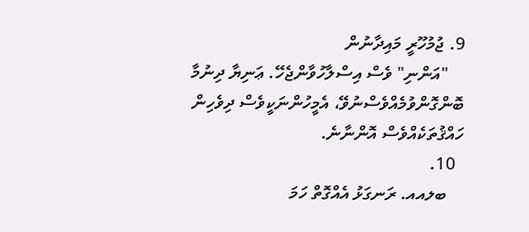9. ޖުމުހޫރީ މައިދާނުން
    "އަންނި" ވެސް އިސްލާހުވާންޖެހޭ. ޢަނިޔާ ދިނުމާ ބޮންގޮންވުމެއްވެސްނުވޭ، އެމީހުންނަކީވެސް ދިވެހިން ހައްޤުތަކެއްވެސް އޮންނާނެ.
  10.
    ބލއއ. ރަނގަޅު އެއްގޮތް ހަމަ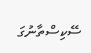ސޭކިސްތާނުގަ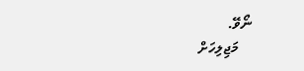ނޯވޭ.
    މަޖިލިހަށް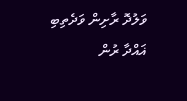ވަލުދޮ ރާށިން ވަދެތިބި ޣައްދާ ރުން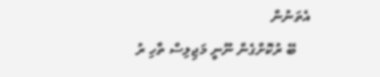އެތަނުން
    ބޭ ރުކޮށްގެން ނޫނީ މަޖިލިސް ތާހި ރު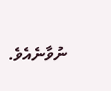ނުވާނެއެވެ.